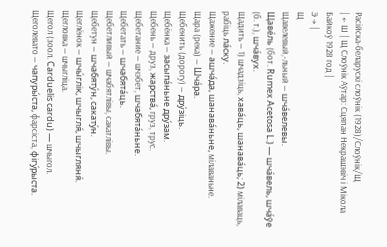Расійска-беларускі слоўнік (1928)/Слоўнік/Щ
| ← Ш | Щ Слоўнік Аўтар: Сцяпан Некрашэвіч і Мікола Байкоў 1928 год |
Э → |
Щ
Щавелевый,-льный — шча́велевы.
Щаве́ль (бот. Rumex Acetosa L.) — шча́вель, шча́ўе (б. т.), шча́вух.
Щадить — 1) шчадзіць, хава́ць, шанава́ць; 2) мілаваць, рабіць ла́ску.
Щажение — ашча́да, шанава́ньне, мілаваньне.
Щара (река) — Шча́ра.
Щебенить (дорогу) — дру́зіць.
Щебёнка — засыпа́ньне дру́зам.
Щебень — друз, жарства́, груз, трус.
Щебетание — шчэбет, шчабята́ньне.
Щебетать — шчабята́ць.
Щебетливый — шчабятлівы, сакатлівы.
Щебетун — шчабяту́н, сакату́н.
Щеглёнок — шчы́глік, шчыгля́, шчыгляня́.
Щегловка — шчыгліца.
Щегол (зоол. Carduelis cardu) — шчыгол.
Щеголевато — чапуры́ста, фарсіста, фігу́рыста.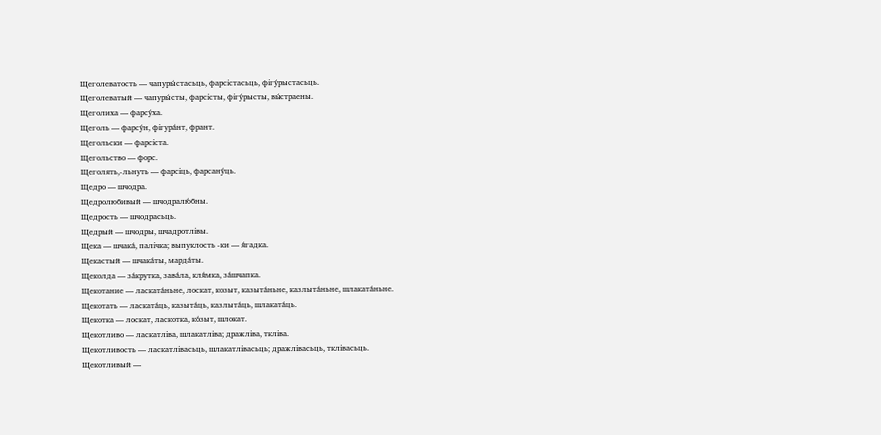Щеголеватость — чапуры́стасьць, фарсістасьць, фігу́рыстасьць.
Щеголеватый — чапуры́сты, фарсісты, фігу́рысты, вы́страены.
Щеголиха — фарсу́ха.
Щеголь — фарсу́н, фігура́нт, франт.
Щегольски — фарсіста.
Щегольство — форс.
Щеголять,-льнуть — фарсіць, фарсану́ць.
Щедро — шчодра.
Щедролюбивый — шчодралю́бны.
Щедрость — шчодрасьць.
Щедрый — шчодры, шчадротлівы.
Щека — шчака́, палічка; выпуклость -ки — я́гадка.
Щекастый — шчака́ты, марда́ты.
Щеколда — за́крутка, зава́ла, кля́мка, за́шчапка.
Щекотание — ласката́ньне, лоскат, козыт, казыта́ньне, казлыта́ньне, шлаката́ньне.
Щекотать — ласката́ць, казыта́ць, казлыта́ць, шлаката́ць.
Щекотка — лоскат, ласкотка, ко́зыт, шлокат.
Щекотливо — ласкатліва, шлакатліва; дражліва, ткліва.
Щекотливость — ласкатлівасьць, шлакатлівасьць; дражлівасьць, тклівасьць.
Щекотливый —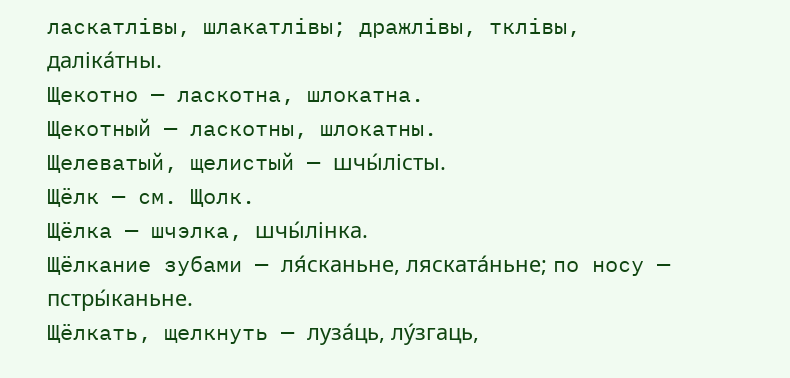ласкатлівы, шлакатлівы; дражлівы, тклівы, даліка́тны.
Щекотно — ласкотна, шлокатна.
Щекотный — ласкотны, шлокатны.
Щелеватый, щелистый — шчы́лісты.
Щёлк — см. Щолк.
Щёлка — шчэлка, шчы́лінка.
Щёлкание зубами — ля́сканьне, ляската́ньне; по носу — пстры́каньне.
Щёлкать, щелкнуть — луза́ць, лу́згаць,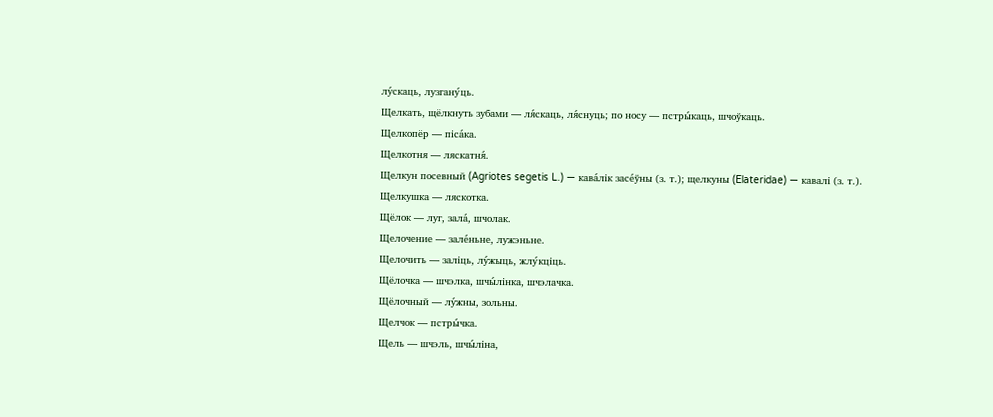лу́скаць, лузгану́ць.
Щелкать, щёлкнуть зубами — ля́скаць, ля́снуць; по носу — пстры́каць, шчоўкаць.
Щелкопёр — піса́ка.
Щелкотня — ляскатня́.
Щелкун посевный (Agriotes segetis L.) — кава́лік засе́ўны (з. т.); щелкуны (Elateridae) — кавалі (з. т.).
Щелкушка — ляскотка.
Щёлок — луг, зала́, шчолак.
Щелочение — зале́ньне, лужэньне.
Щелочить — заліць, лу́жыць, жлу́кціць.
Щёлочка — шчэлка, шчы́лінка, шчэлачка.
Щёлочный — лу́жны, зольны.
Щелчок — пстры́чка.
Щель — шчэль, шчы́ліна,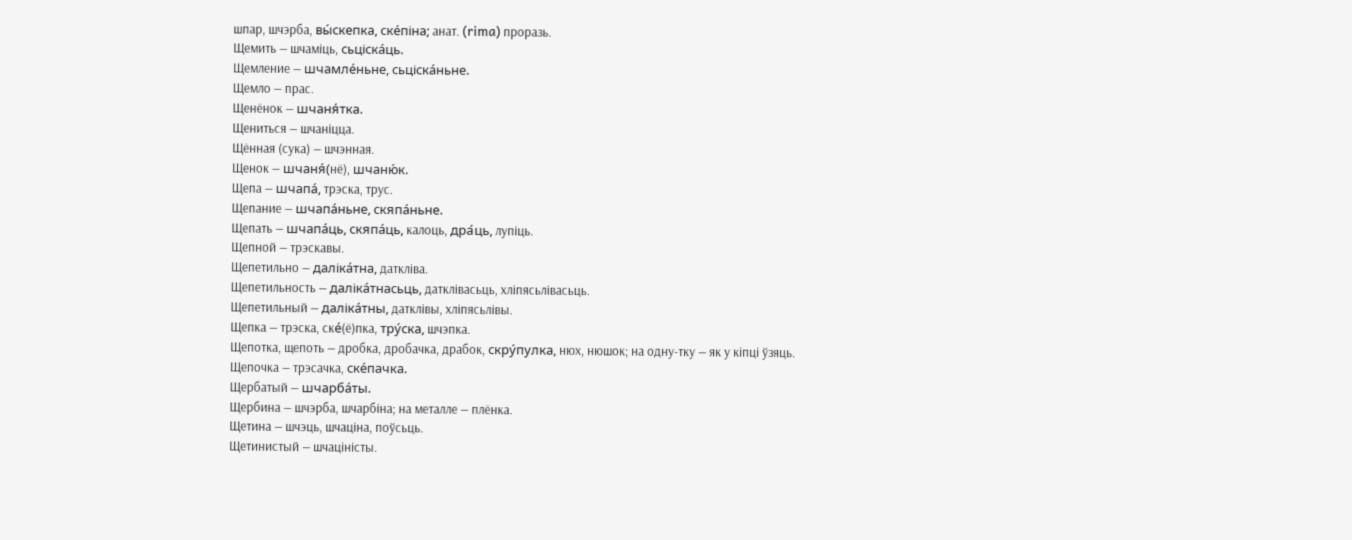шпар, шчэрба, вы́скепка, ске́піна; анат. (rima) проразь.
Щемить — шчаміць, сьціска́ць.
Щемление — шчамле́ньне, сьціска́ньне.
Щемло — прас.
Щенёнок — шчаня́тка.
Щениться — шчаніцца.
Щённая (сука) — шчэнная.
Щенок — шчаня́(нё), шчаню́к.
Щепа — шчапа́, трэска, трус.
Щепание — шчапа́ньне, скяпа́ньне.
Щепать — шчапа́ць, скяпа́ць, калоць, дра́ць, лупіць.
Щепной — трэскавы.
Щепетильно — даліка́тна, даткліва.
Щепетильность — даліка́тнасьць, датклівасьць, хліпясьлівасьць.
Щепетильный — даліка́тны, датклівы, хліпясьлівы.
Щепка — трэска, скé(ё)пка, тру́ска, шчэпка.
Щепотка, щепоть — дробка, дробачка, драбок, скру́пулка, нюх, нюшок; на одну-тку — як у кіпці ўзяць.
Щепочка — трэсачка, ске́пачка.
Щербатый — шчарба́ты.
Щербина — шчэрба, шчарбіна; на металле — плёнка.
Щетина — шчэць, шчаціна, поўсьць.
Щетинистый — шчаціністы.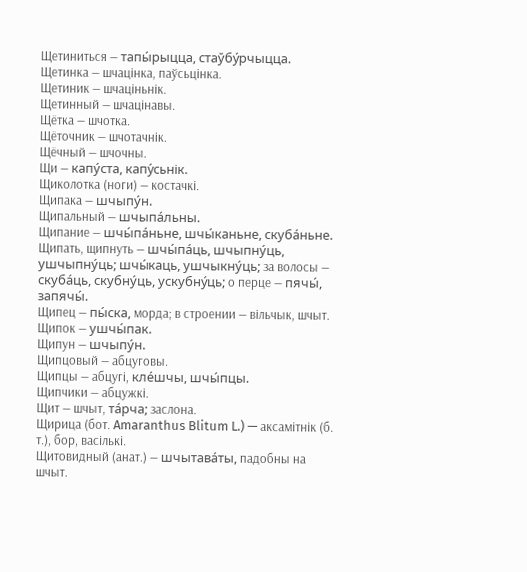Щетиниться — тапы́рыцца, стаўбу́рчыцца.
Щетинка — шчацінка, паўсьцінка.
Щетиник — шчаціньнік.
Щетинный — шчацінавы.
Щётка — шчотка.
Щёточник — шчотачнік.
Щёчный — шчочны.
Щи — капу́ста, капу́сьнік.
Щиколотка (ноги) — костачкі.
Щипака — шчыпу́н.
Щипальный — шчыпа́льны.
Щипание — шчы́па́ньне, шчы́каньне, скуба́ньне.
Щипать, щипнуть — шчы́па́ць, шчыпну́ць, ушчыпну́ць; шчы́каць, ушчыкну́ць; за волосы — скуба́ць, скубну́ць, ускубну́ць; о перце — пячы́, запячы́.
Щипец — пы́ска, морда; в строении — вільчык, шчыт.
Щипок — ушчы́пак.
Щипун — шчыпу́н.
Щипцовый — абцуговы.
Щипцы — абцугі, кле́шчы, шчы́пцы.
Щипчики — абцужкі.
Щит — шчыт, та́рча; заслона.
Щирица (бот. Amaranthus Blitum L.) — аксамітнік (б. т.), бор, васількі.
Щитовидный (анат.) — шчытава́ты, падобны на шчыт.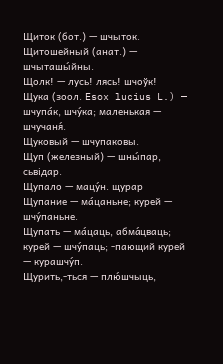Щиток (бот.) — шчыток.
Щитошейный (анат.) — шчыташы́йны.
Щолк! — лусь! лясь! шчоўк!
Щука (зоол. Esox lucius L.) — шчупа́к, шчу́ка; маленькая — шчучаня́.
Щуковый — шчупаковы.
Щуп (железный) — шны́пар, сьвідар.
Щупало — мацу́н. щурар
Щупание — ма́цаньне; курей — шчу́паньне.
Щупать — ма́цаць, абма́цваць; курей — шчу́паць; -пающий курей — курашчу́п.
Щурить,-ться — плю́шчыць,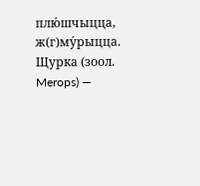плю́шчыцца, ж(г)му́рыцца.
Щурка (зоол. Merops) —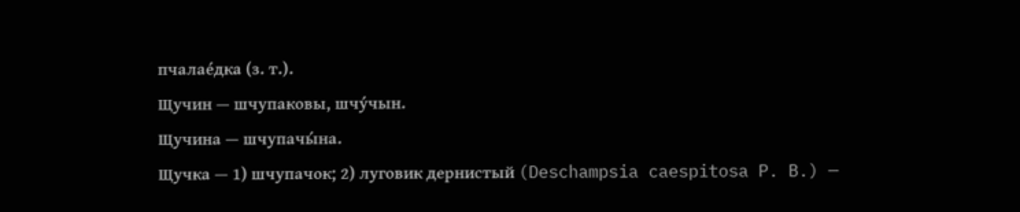пчалае́дка (з. т.).
Щучин — шчупаковы, шчу́чын.
Щучина — шчупачы́на.
Щучка — 1) шчупачок; 2) луговик дернистый (Deschampsia caespitosa P. B.) —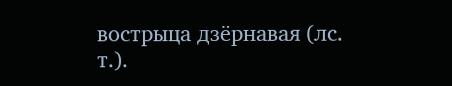вострыца дзёрнавая (лс. т.).